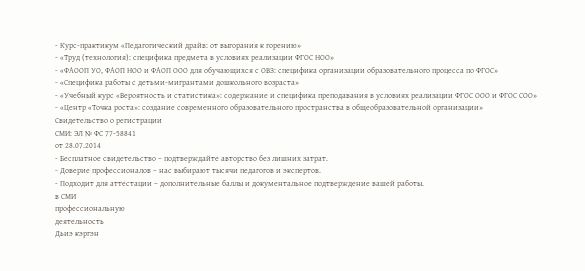- Курс-практикум «Педагогический драйв: от выгорания к горению»
- «Труд (технология): специфика предмета в условиях реализации ФГОС НОО»
- «ФАООП УО, ФАОП НОО и ФАОП ООО для обучающихся с ОВЗ: специфика организации образовательного процесса по ФГОС»
- «Специфика работы с детьми-мигрантами дошкольного возраста»
- «Учебный курс «Вероятность и статистика»: содержание и специфика преподавания в условиях реализации ФГОС ООО и ФГОС СОО»
- «Центр «Точка роста»: создание современного образовательного пространства в общеобразовательной организации»
Свидетельство о регистрации
СМИ: ЭЛ № ФС 77-58841
от 28.07.2014
- Бесплатное свидетельство – подтверждайте авторство без лишних затрат.
- Доверие профессионалов – нас выбирают тысячи педагогов и экспертов.
- Подходит для аттестации – дополнительные баллы и документальное подтверждение вашей работы.
в СМИ
профессиональную
деятельность
Дьиэ кэргэн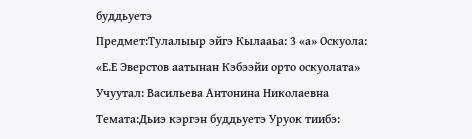буддьуетэ
Предмет:Тулалыыр эйгэ Кылааьа: 3 «а» Оскуола: «Е.Е Эверстов аатынан Кэбээйи орто оскуолата» Учуутал: Васильева Антонина Николаевна Темата:Дьиэ кэргэн буддьуетэ Уруок тиибэ: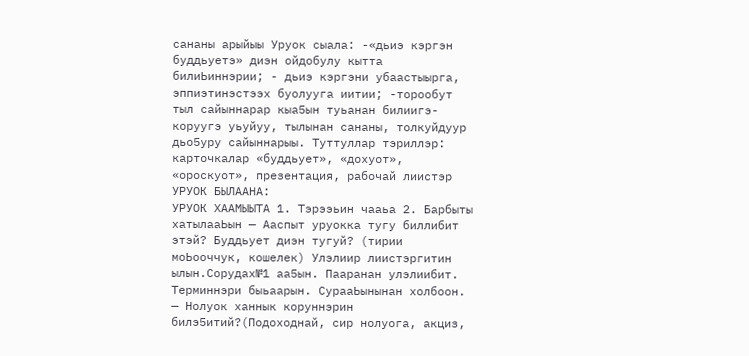сананы арыйыы Уруок сыала: -«дьиэ кэргэн буддьуетэ» диэн ойдобулу кытта билиЬиннэрии; - дьиэ кэргэни убаастыырга, эппиэтинэстээх буолууга иитии; -торообут тыл сайыннарар кыа5ын туьанан билиигэ-коруугэ уьуйуу, тылынан сананы, толкуйдуур дьо5уру сайыннарыы. Туттуллар тэриллэр: карточкалар «буддьует», «дохуот», «ороскуот», презентация, рабочай лиистэр УРУОК БЫЛААНА:
УРУОК ХААМЫЫТА 1. Тэрээьин чааьа 2. Барбыты хатылааЬын — Ааспыт уруокка тугу биллибит этэй? Буддьует диэн тугуй? (тирии моЬооччук, кошелек) Улэлиир лиистэргитин ылын.Сорудах№1 аа5ын. Пааранан улэлиибит. Терминнэри быьаарын. СурааЬынынан холбоон.
— Нолуок ханнык коруннэрин билэ5итий?(Подоходнай, сир нолуога, акциз,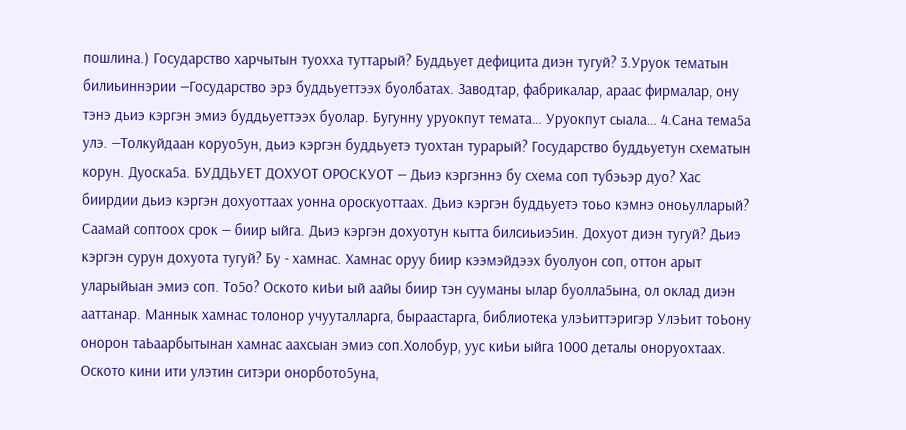пошлина.) Государство харчытын туохха туттарый? Буддьует дефицита диэн тугуй? 3.Уруок тематын билиьиннэрии —Государство эрэ буддьуеттээх буолбатах. Заводтар, фабрикалар, араас фирмалар, ону тэнэ дьиэ кэргэн эмиэ буддьуеттээх буолар. Бугунну уруокпут темата… Уруокпут сыала… 4.Сана тема5а улэ. —Толкуйдаан коруо5ун, дьиэ кэргэн буддьуетэ туохтан турарый? Государство буддьуетун схематын корун. Дуоска5а. БУДДЬУЕТ ДОХУОТ ОРОСКУОТ — Дьиэ кэргэннэ бу схема соп тубэьэр дуо? Хас биирдии дьиэ кэргэн дохуоттаах уонна ороскуоттаах. Дьиэ кэргэн буддьуетэ тоьо кэмнэ оноьулларый? Саамай соптоох срок — биир ыйга. Дьиэ кэргэн дохуотун кытта билсиьиэ5ин. Дохуот диэн тугуй? Дьиэ кэргэн сурун дохуота тугуй? Бу - хамнас. Хамнас оруу биир кээмэйдээх буолуон соп, оттон арыт уларыйыан эмиэ соп. То5о? Оското киЬи ый аайы биир тэн сууманы ылар буолла5ына, ол оклад диэн ааттанар. Маннык хамнас толонор учууталларга, быраастарга, библиотека улэЬиттэригэр УлэЬит тоЬону онорон таЬаарбытынан хамнас аахсыан эмиэ соп.Холобур, уус киЬи ыйга 1000 деталы оноруохтаах. Оското кини ити улэтин ситэри онорбото5уна,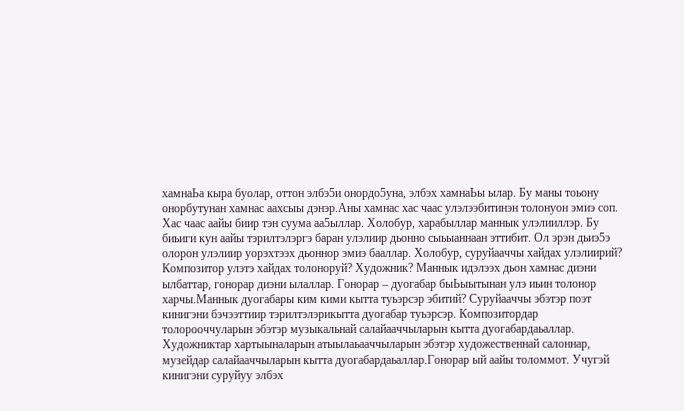хамнаЬа кыра буолар, оттон элбэ5и онордо5уна, элбэх хамнаЬы ылар. Бу маны тоьону онорбутунан хамнас аахсыы дэнэр.Аны хамнас хас чаас улэлээбитинэн толонуон эмиэ соп. Хас чаас аайы биир тэн суума аа5ыллар. Холобур, харабыллар маннык улэлииллэр. Бу биьиги кун аайы тэрилтэлэргэ баран улэлиир дьонно сыьыаннаан эттибит. Ол эрэн дьиэ5э олорон улэлиир уорэхтээх дьоннор эмиэ бааллар. Холобур, суруйааччы хайдах улэлиирий? Композитор улэтэ хайдах толоноруй? Художник? Маннык идэлээх дьон хамнас диэни ылбаттар, гонорар диэни ылаллар. Гонорар – дуогабар быЬыытынан улэ иьин толонор харчы.Маннык дуогабары ким кими кытта туьэрсэр эбитий? Суруйааччы эбэтэр поэт кинигэни бэчээттиир тэрилтэлэрикытта дуогабар туьэрсэр. Композитордар толорооччуларын эбэтэр музыкальнай салайааччыларын кытта дуогабардаьаллар. Художниктар хартыыналарын атыылаьааччыларын эбэтэр художественнай салоннар, музейдар салайааччыларын кытта дуогабардаьаллар.Гонорар ый аайы толоммот. Учугэй кинигэни суруйуу элбэх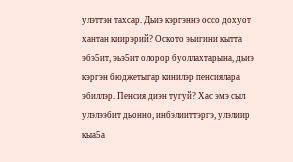улэттэн тахсар. Дьиэ кэргэннэ оссо дохуот хантан киирэрий? Оското эьигини кытта эбэ5ит, эьэ5ит олорор буоллахтарына, дьиэ кэргэн бюджетыгар кинилэр пенсиялара эбиллэр. Пенсия диэн тугуй? Хас эмэ сыл улэлээбит дьонно, инбэлииттэргэ, улэлиир кыа5а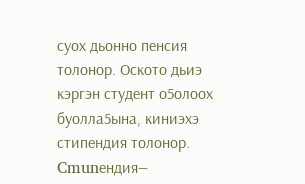суох дьонно пенсия толонор. Оското дьиэ кэргэн студент о5олоох буолла5ына, киниэхэ стипендия толонор. Cmunендия—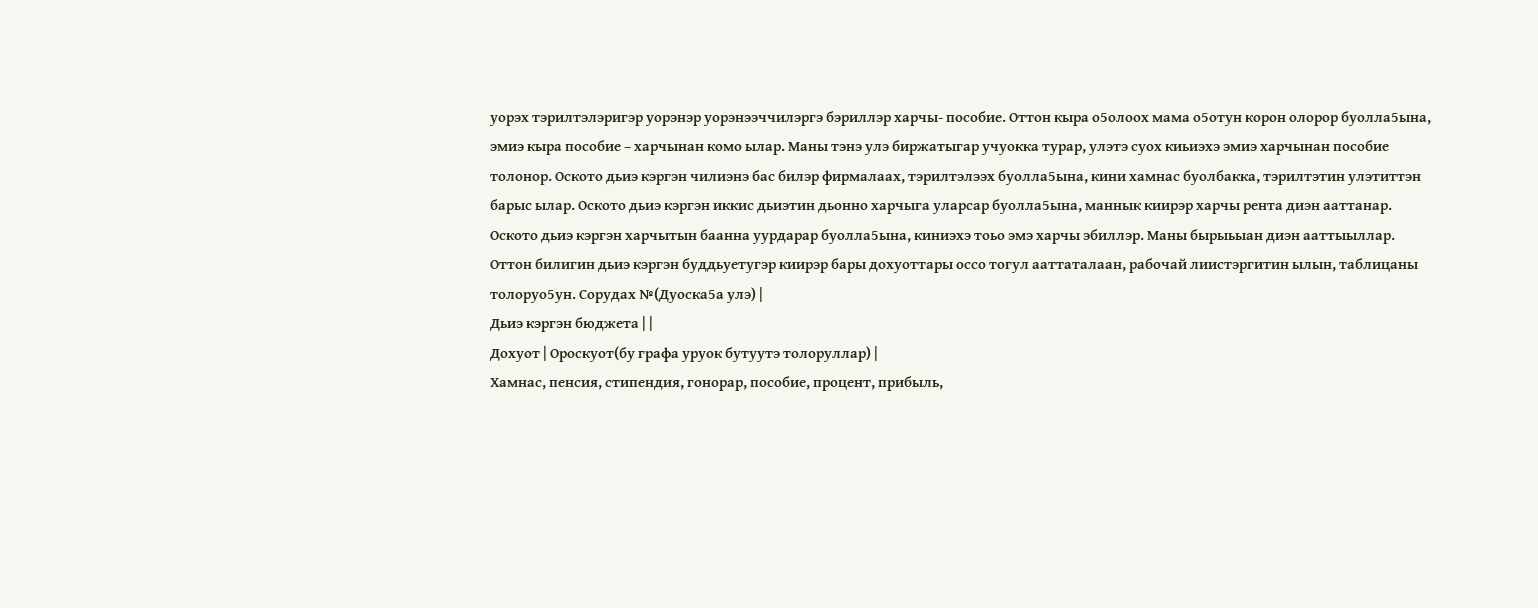уорэх тэрилтэлэригэр уорэнэр уорэнээччилэргэ бэриллэр харчы- пособие. Оттон кыра о5олоох мама о5отун корон олорор буолла5ына, эмиэ кыра пособие – харчынан комо ылар. Маны тэнэ улэ биржатыгар учуокка турар, улэтэ суох киьиэхэ эмиэ харчынан пособие толонор. Оското дьиэ кэргэн чилиэнэ бас билэр фирмалаах, тэрилтэлээх буолла5ына, кини хамнас буолбакка, тэрилтэтин улэтиттэн барыс ылар. Оското дьиэ кэргэн иккис дьиэтин дьонно харчыга уларсар буолла5ына, маннык киирэр харчы рента диэн ааттанар. Оското дьиэ кэргэн харчытын баанна уурдарар буолла5ына, киниэхэ тоьо эмэ харчы эбиллэр. Маны бырыьыан диэн ааттыыллар. Оттон билигин дьиэ кэргэн буддьуетугэр киирэр бары дохуоттары оссо тогул ааттаталаан, рабочай лиистэргитин ылын, таблицаны толоруо5ун. Сорудах №(Дуоска5а улэ) |
Дьиэ кэргэн бюджета | |
Дохуот | Ороскуот(бу графа уруок бутуутэ толоруллар) |
Хамнас, пенсия, стипендия, гонорар, пособие, процент, прибыль,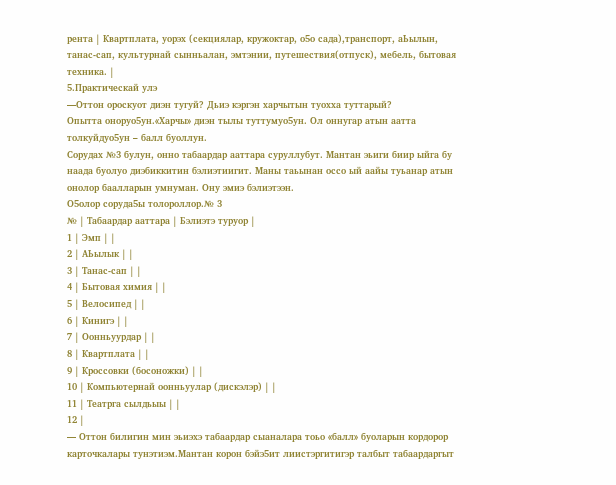рента | Квартплата, уорэх (секциялар, кружоктар, о5о сада),транспорт, аЬылын, танас-сап, культурнай сынньалан, эмтэнии, путешествия(отпуск), мебель, бытовая техника. |
5.Практическай улэ
—Оттон ороскуот диэн тугуй? Дьиэ кэргэн харчытын туохха туттарый?
Опытта оноруо5ун.«Харчы» диэн тылы туттумуо5ун. Ол оннугар атын аатта толкуйдуо5ун – балл буоллун.
Сорудах №3 булун, онно табаардар ааттара суруллубут. Мантан эьиги биир ыйга бу наада буолуо диэбиккитин бэлиэтиигит. Маны таьынан оссо ый аайы туьанар атын онолор баалларын умнуман. Ону эмиэ бэлиэтээн.
О5олор соруда5ы толороллор.№ 3
№ | Табаардар ааттара | Бэлиэтэ туруор |
1 | Эмп | |
2 | АЬылык | |
3 | Танас-сап | |
4 | Бытовая химия | |
5 | Велосипед | |
6 | Кинигэ | |
7 | Оонньуурдар | |
8 | Квартплата | |
9 | Кроссовки (босоножки) | |
10 | Компьютернай оонньуулар (дискэлэр) | |
11 | Театрга сылдьыы | |
12 |
— Оттон билигин мин эьиэхэ табаардар сыаналара тоьо «балл» буоларын кордорор карточкалары тунэтиэм.Мантан корон бэйэ5ит лиистэргитигэр талбыт табаардаргыт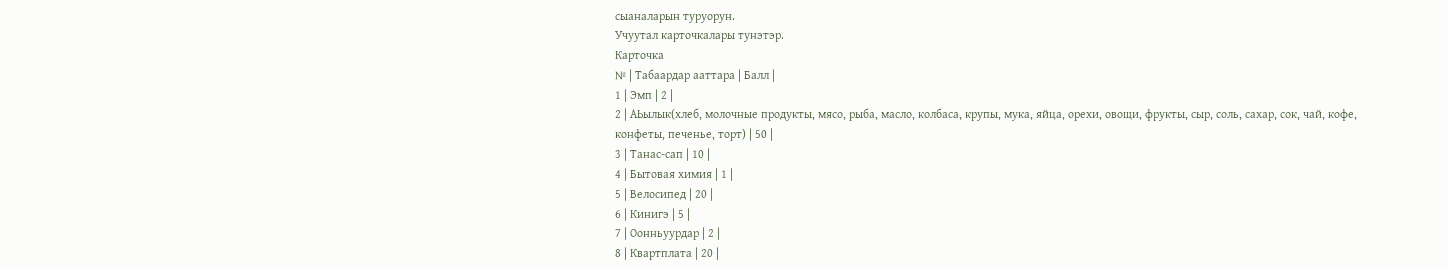сыаналарын туруорун.
Учуутал карточкалары тунэтэр.
Карточка
№ | Табаардар ааттара | Балл |
1 | Эмп | 2 |
2 | АЬылык(хлеб, молочные продукты, мясо, рыба, масло, колбаса, крупы, мука, яйца, орехи, овощи, фрукты, сыр, соль, сахар, сок, чай, кофе, конфеты, печенье, торт) | 50 |
3 | Танас-сап | 10 |
4 | Бытовая химия | 1 |
5 | Велосипед | 20 |
6 | Кинигэ | 5 |
7 | Оонньуурдар | 2 |
8 | Квартплата | 20 |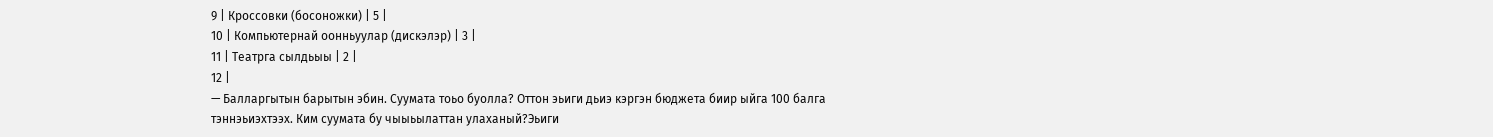9 | Кроссовки (босоножки) | 5 |
10 | Компьютернай оонньуулар (дискэлэр) | 3 |
11 | Театрга сылдьыы | 2 |
12 |
— Балларгытын барытын эбин. Суумата тоьо буолла? Оттон эьиги дьиэ кэргэн бюджета биир ыйга 100 балга тэннэьиэхтээх. Ким суумата бу чыыьылаттан улаханый?Эьиги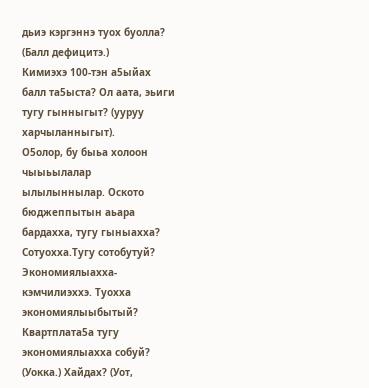дьиэ кэргэннэ туох буолла? (Балл дефицитэ.)
Кимиэхэ 100-тэн а5ыйах балл та5ыста? Ол аата, эьиги тугу гынныгыт? (ууруу харчыланныгыт).
О5олор, бу быьа холоон чыыьылалар ылылыннылар. Оското бюджеппытын аьара бардахха, тугу гыныахха? Сотуохха.Тугу сотобутуй? Экономиялыахха-кэмчилиэххэ. Туохха экономиялыыбытый?
Квартплата5а тугу экономиялыахха собуй? (Уокка.) Хайдах? (Уот,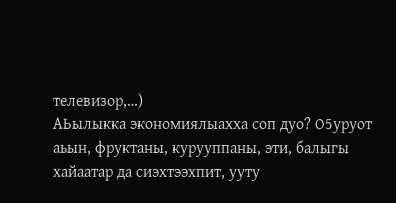телевизор,…)
АЬылыкка экономиялыахха соп дуо? О5уруот аьын, фруктаны, курууппаны, эти, балыгы хайаатар да сиэхтээхпит, ууту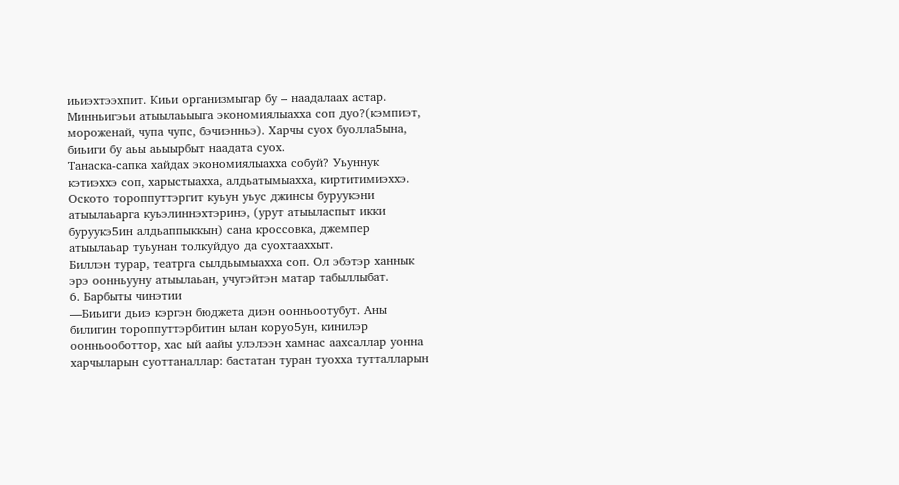иьиэхтээхпит. Киьи организмыгар бу – наадалаах астар.
Минньигэьи атыылаьыыга экономиялыахха соп дуо?(кэмпиэт, мороженай, чупа чупс, бэчиэнньэ). Харчы суох буолла5ына, биьиги бу аьы аьыырбыт наадата суох.
Танаска-сапка хайдах экономиялыахха собуй? Уьуннук кэтиэххэ соп, харыстыахха, алдьатымыахха, киртитимиэххэ. Оското тороппуттэргит куьун уьус джинсы буруукэни атыылаьарга куьэлиннэхтэринэ, (урут атыыласпыт икки буруукэ5ин алдьаппыккын) сана кроссовка, джемпер атыылаьар туьунан толкуйдуо да суохтааххыт.
Биллэн турар, театрга сылдьымыахха соп. Ол эбэтэр ханнык эрэ оонньууну атыылаьан, учугэйтэн матар табыллыбат.
6. Барбыты чинэтии
—Биьиги дьиэ кэргэн бюджета диэн оонньоотубут. Аны билигин тороппуттэрбитин ылан коруо5ун, кинилэр оонньооботтор, хас ый аайы улэлээн хамнас аахсаллар уонна харчыларын суоттаналлар: бастатан туран туохха тутталларын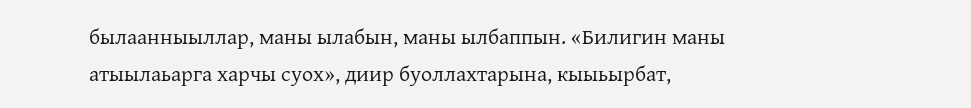былаанныыллар, маны ылабын, маны ылбаппын. «Билигин маны атыылаьарга харчы суох», диир буоллахтарына, кыыьырбат,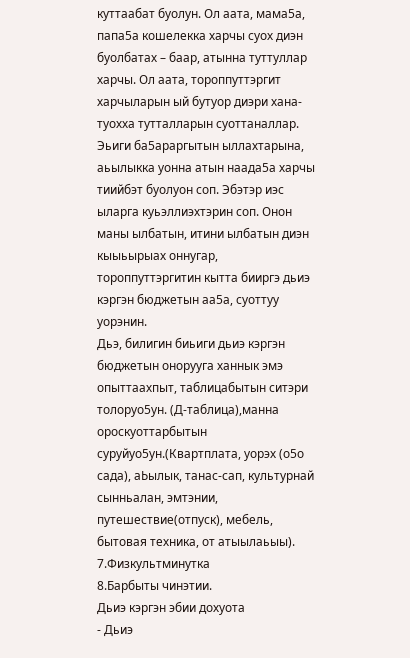куттаабат буолун. Ол аата, мама5а, папа5а кошелекка харчы суох диэн буолбатах – баар, атынна туттуллар харчы. Ол аата, тороппуттэргит харчыларын ый бутуор диэри хана-туохха тутталларын суоттаналлар. Эьиги ба5араргытын ыллахтарына, аьылыкка уонна атын наада5а харчы тиийбэт буолуон соп. Эбэтэр иэс ыларга куьэллиэхтэрин соп. Онон маны ылбатын, итини ылбатын диэн кыыьырыах оннугар, тороппуттэргитин кытта бииргэ дьиэ кэргэн бюджетын аа5а, суоттуу уорэнин.
Дьэ, билигин биьиги дьиэ кэргэн бюджетын онорууга ханнык эмэ опыттаахпыт, таблицабытын ситэри толоруо5ун. (Д-таблица),манна ороскуоттарбытын суруйуо5ун.(Квартплата, уорэх (о5о сада), аЬылык, танас-сап, культурнай сынньалан, эмтэнии, путешествие(отпуск), мебель, бытовая техника, от атыылаьыы).
7.Физкультминутка
8.Барбыты чинэтии.
Дьиэ кэргэн эбии дохуота
- Дьиэ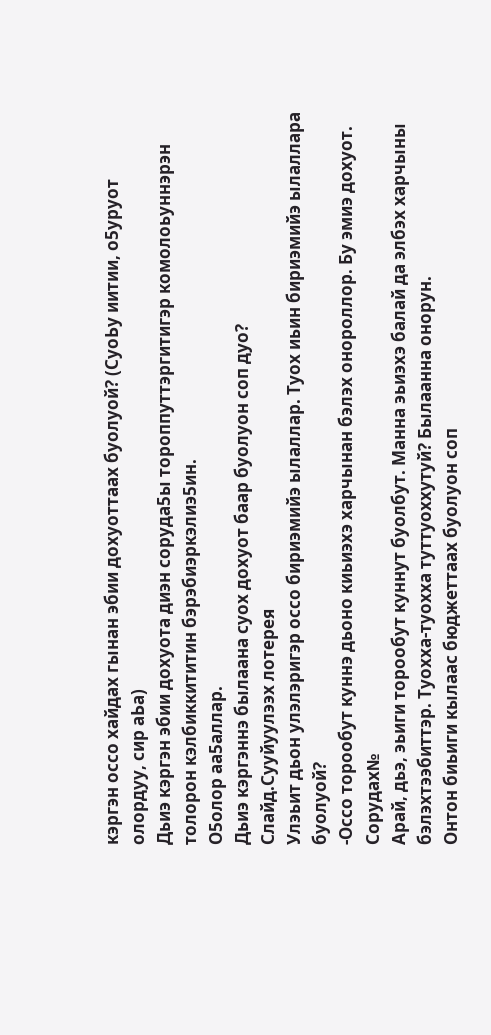кэргэн оссо хайдах гынан эбии дохуоттаах буолуой? (СуоЬу иитии, о5уруот олордуу, сир аЬа)
Дьиэ кэргэн эбии дохуота диэн соруда5ы тороппуттэргитигэр комолоьуннэрэн толорон кэлбиккититин бэрэбиэркэлиэ5ин.
О5олор аа5аллар.
Дьиэ кэргэннэ былаана суох дохуот баар буолуон соп дуо?
Слайд.Сууйуулээх лотерея
Улэьит дьон улэлэригэр оссо бириэмийэ ылаллар. Туох иьин бириэмийэ ылаллара буолуой?
-Оссо торообут куннэ дьоно киьиэхэ харчынан бэлэх онороллор. Бу эмиэ дохуот. Сорудах№
Арай, дьэ, эьиги торообут куннут буолбут. Манна эьиэхэ балай да элбэх харчыны бэлэхтээбиттэр. Туохха-туохха туттуоххутуй? Былаанна онорун.
Онтон биьиги кылаас бюджеттаах буолуон соп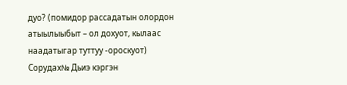дуо? (помидор рассадатын олордон атыылыыбыт – ол дохуот, кылаас наадатыгар туттуу -ороскуот)
Сорудах№ Дьиэ кэргэн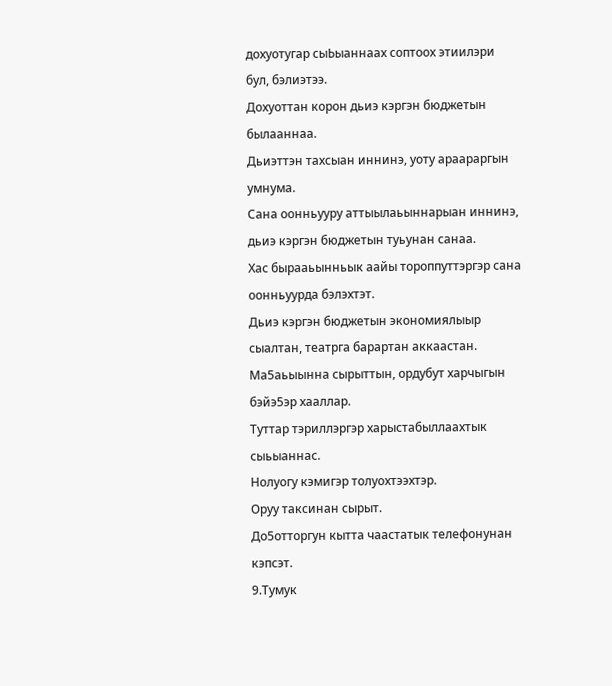дохуотугар сыЬыаннаах соптоох этиилэри бул, бэлиэтээ.
Дохуоттан корон дьиэ кэргэн бюджетын былааннаа.
Дьиэттэн тахсыан иннинэ, уоту араараргын умнума.
Сана оонньууру аттыылаьыннарыан иннинэ, дьиэ кэргэн бюджетын туьунан санаа.
Хас бырааьынньык аайы тороппуттэргэр сана оонньуурда бэлэхтэт.
Дьиэ кэргэн бюджетын экономиялыыр сыалтан, театрга барартан аккаастан.
Ма5аьыынна сырыттын, ордубут харчыгын бэйэ5эр хааллар.
Туттар тэриллэргэр харыстабыллаахтык сыьыаннас.
Нолуогу кэмигэр толуохтээхтэр.
Оруу таксинан сырыт.
До5отторгун кытта чаастатык телефонунан кэпсэт.
9.Тумук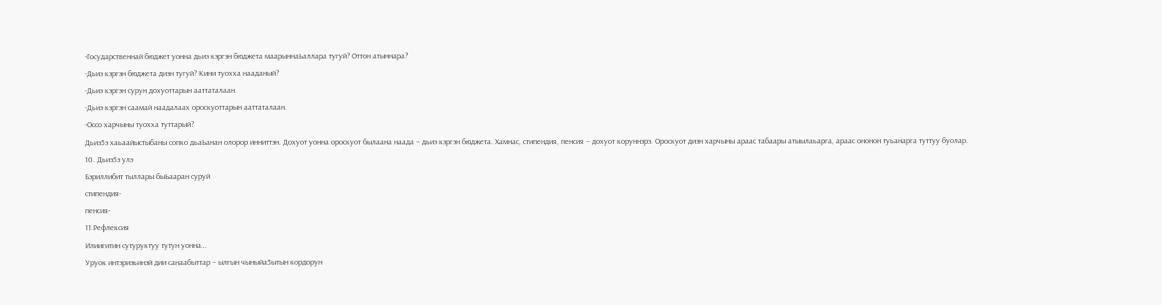-Государственнай бюджет уонна дьиэ кэргэн бюджета маарыннаЬаллара тугуй? Оттон атыннара?
-Дьиэ кэргэн бюджета диэн тугуй? Кини туохха нааданый?
-Дьиэ кэргэн сурун дохуоттарын ааттаталаан.
-Дьиэ кэргэн саамай наадалаах ороскуоттарын ааттаталаан.
-Оссо харчыны туохха туттарый?
Дьиэ5э хаьаайыстыбаны сопко дьаЬанан олорор инниттэн. Дохуот уонна ороскуот былаана наада – дьиэ кэргэн бюджета. Хамнас, стипендия, пенсия – дохуот коруннэрэ. Ороскуот диэн харчыны араас табаары атыылаьарга, араас ононон туьанарга туттуу буолар.
10. Дьиэ5э улэ
Бэриллибит тыллары быЬааран суруй
стипендия-
пенсия-
11.Рефлексия
Илиигитин сутуруктуу тутун уонна…
Уруок интэриэьинэй дии санаабыттар – ылгын чыныйа5ытын кордорун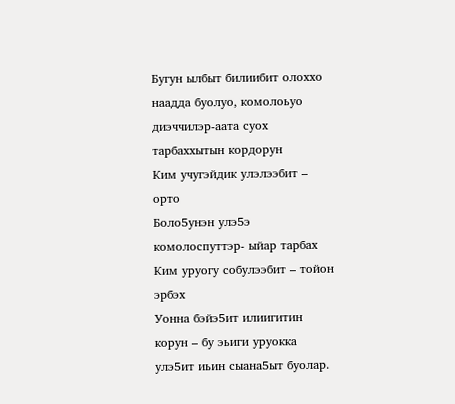Бугун ылбыт билиибит олоххо наадда буолуо, комолоьуо диэччилэр-аата суох тарбаххытын кордорун
Ким учугэйдик улэлээбит – орто
Боло5унэн улэ5э комолоспуттэр- ыйар тарбах
Ким уруогу собулээбит – тойон эрбэх
Уонна бэйэ5ит илиигитин корун – бу эьиги уруокка улэ5ит иьин сыана5ыт буолар.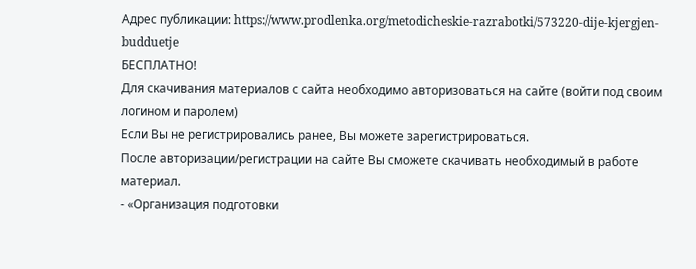Адрес публикации: https://www.prodlenka.org/metodicheskie-razrabotki/573220-dije-kjergjen-budduetje
БЕСПЛАТНО!
Для скачивания материалов с сайта необходимо авторизоваться на сайте (войти под своим логином и паролем)
Если Вы не регистрировались ранее, Вы можете зарегистрироваться.
После авторизации/регистрации на сайте Вы сможете скачивать необходимый в работе материал.
- «Организация подготовки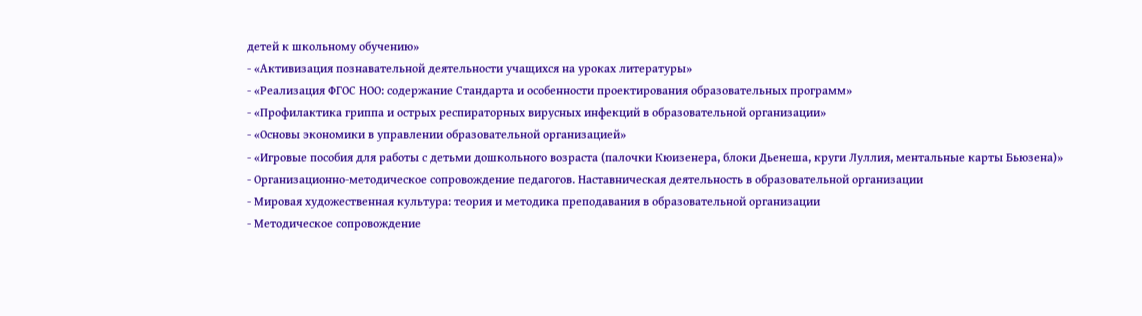детей к школьному обучению»
- «Активизация познавательной деятельности учащихся на уроках литературы»
- «Реализация ФГОС НОО: содержание Стандарта и особенности проектирования образовательных программ»
- «Профилактика гриппа и острых респираторных вирусных инфекций в образовательной организации»
- «Основы экономики в управлении образовательной организацией»
- «Игровые пособия для работы с детьми дошкольного возраста (палочки Кюизенера, блоки Дьенеша, круги Луллия, ментальные карты Бьюзена)»
- Организационно-методическое сопровождение педагогов. Наставническая деятельность в образовательной организации
- Мировая художественная культура: теория и методика преподавания в образовательной организации
- Методическое сопровождение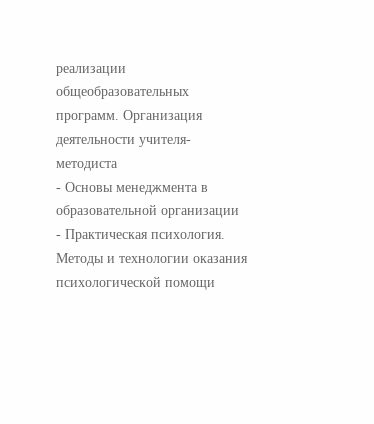реализации общеобразовательных программ. Организация деятельности учителя-методиста
- Основы менеджмента в образовательной организации
- Практическая психология. Методы и технологии оказания психологической помощи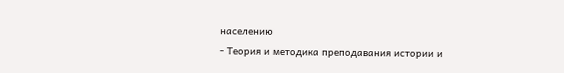населению
- Теория и методика преподавания истории и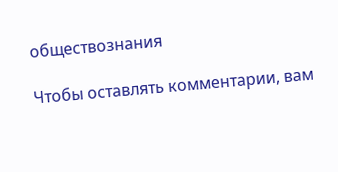обществознания

Чтобы оставлять комментарии, вам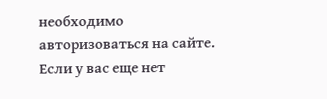необходимо авторизоваться на сайте. Если у вас еще нет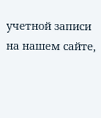учетной записи на нашем сайте,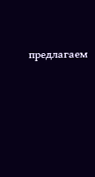предлагаем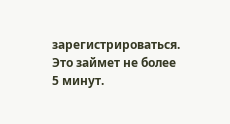зарегистрироваться. Это займет не более 5 минут.